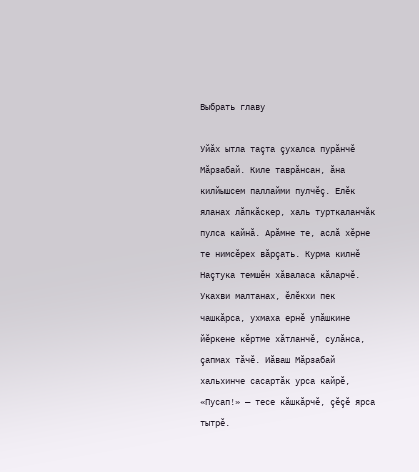Выбрать главу

Уйăх ытла таçта çухалса пурăнчĕ Мăрзабай. Киле таврăнсан, ăна килйышсем паллайми пулчĕç. Елĕк яланах лăпкăскер, халь турткаланчăк пулса кайнă. Арăмне те, аслă хĕрне те нимсĕрех вăрçать. Курма килнĕ Наçтука темшĕн хăваласа кăларчĕ. Укахви малтанах, ĕлĕкхи пек чашкăрса, ухмаха ернĕ упăшкине йĕркене кĕртме хăтланчĕ, сулăнса, çапмах тăчĕ. Иăваш Мăрзабай хальхинче сасартăк урса кайрĕ, «Пусап!» — тесе кăшкăрчĕ, çĕçĕ ярса тытрĕ.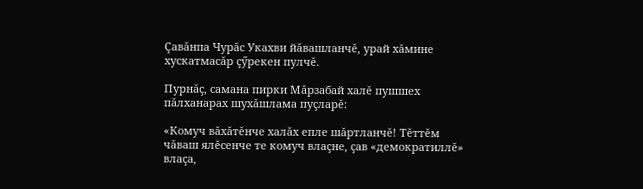Çавăнпа Чурăс Укахви йăвашланчĕ, урай хăмине хускатмасăр çӳрекен пулчĕ.

Пурнăç, самана пирки Мăрзабай халĕ пушшех пăлханарах шухăшлама пуçларĕ:

«Комуч вăхăтĕнче халăх епле шăртланчĕ! Тĕттĕм чăваш ялĕсенче те комуч влаçне, çав «демократиллĕ» влаçа,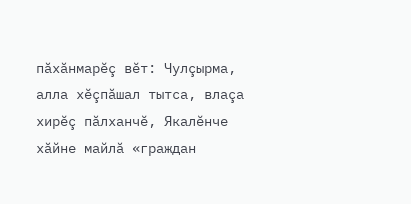пăхăнмарĕç вĕт: Чулçырма, алла хĕçпăшал тытса, влаçа хирĕç пăлханчĕ, Якалĕнче хăйне майлă «граждан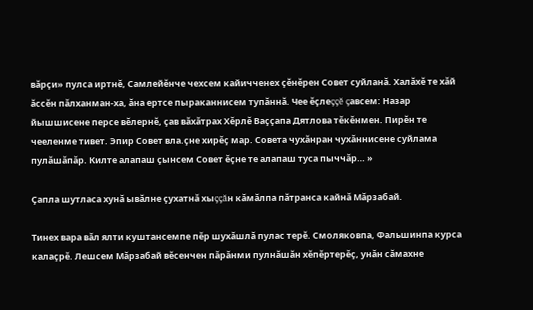вăрçи» пулса иртнĕ, Самлейĕнче чехсем кайичченех çĕнĕрен Совет суйланă. Халăхĕ те хăй ăссĕн пăлханман-ха, ăна ертсе пыраканнисем тупăннă. Чее ĕçлеççĕ çавсем: Назар йышшисене персе вĕлернĕ, çав вăхăтрах Хĕрлĕ Ваççапа Дятлова тĕкĕнмен. Пирĕн те чееленме тивет. Эпир Совет вла.çне хирĕç мар. Совета чухăнран чухăннисене суйлама пулăшăпăр. Килте алапаш çынсем Совет ĕçне те алапаш туса пыччăр… »

Çапла шутласа хунă ывăлне çухатнă хыççăн кăмăлпа пăтранса кайнă Мăрзабай.

Тинех вара вăл ялти куштансемпе пĕр шухăшлă пулас терĕ. Смоляковпа, Фальшинпа курса калаçрĕ. Лешсем Мăрзабай вĕсенчен пăрăнми пулнăшăн хĕпĕртерĕç, унăн сăмахне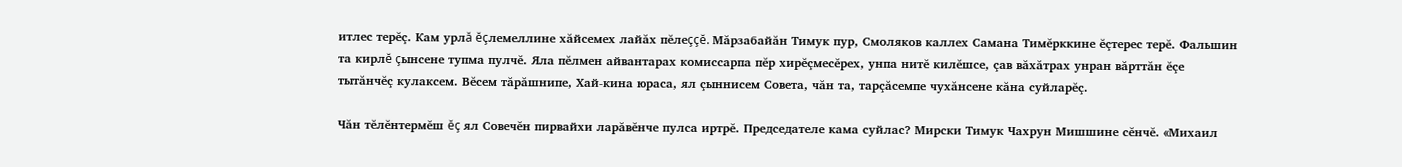итлес терĕç. Кам урлă ĕçлемеллине хăйсемех лайăх пĕлеççĕ. Мăрзабайăн Тимук пур, Смоляков каллех Самана Тимĕрккине ĕçтерес терĕ. Фальшин та кирлĕ çынсене тупма пулчĕ. Яла пĕлмен айвантарах комиссарпа пĕр хирĕçмесĕрех, унпа нитĕ килĕшсе, çав вăхăтрах унран вăрттăн ĕçе тытăнчĕç кулаксем. Вĕсем тăрăшнипе, Хай-кина юраса, ял çыннисем Совета, чăн та, тарçăсемпе чухăнсене кăна суйларĕç.

Чăн тĕлĕнтермĕш ĕç ял Совечĕн пирвайхи ларăвĕнче пулса иртрĕ. Председателе кама суйлас? Мирски Тимук Чахрун Мишшине сĕнчĕ. «Михаил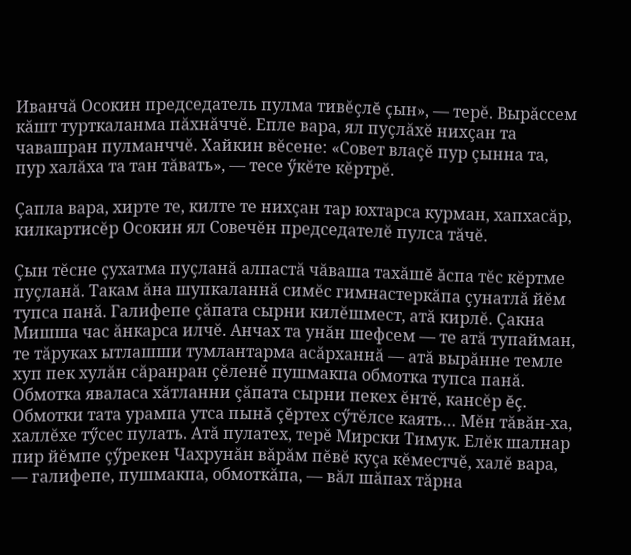Иванчă Осокин председатель пулма тивĕçлĕ çын», — терĕ. Вырăссем кăшт турткаланма пăхнăччĕ. Епле вара, ял пуçлăхĕ нихçан та чавашран пулманччĕ. Хайкин вĕсене: «Совет влаçĕ пур çынна та, пур халăха та тан тăвать», — тесе ӳкĕте кĕртрĕ.

Çапла вара, хирте те, килте те нихçан тар юхтарса курман, хапхасăр, килкартисĕр Осокин ял Совечĕн председателĕ пулса тăчĕ.

Çын тĕсне çухатма пуçланă алпастă чăваша тахăшĕ ăспа тĕс кĕртме пуçланă. Такам ăна шупкаланнă симĕс гимнастеркăпа çунатлă йĕм тупса панă. Галифепе çăпата сырни килĕшмест, атă кирлĕ. Çакна Мишша час ăнкарса илчĕ. Анчах та унăн шефсем — те атă тупайман, те тăруках ытлашши тумлантарма асăрханнă — атă вырăнне темле хуп пек хулăн сăранран çĕленĕ пушмакпа обмотка тупса панă. Обмотка яваласа хăтланни çăпата сырни пекех ĕнтĕ, кансĕр ĕç. Обмотки тата урампа утса пынă çĕртех сӳтĕлсе каять… Мĕн тăвăн-ха, халлĕхе тӳсес пулать. Атă пулатех, терĕ Мирски Тимук. Елĕк шалнар пир йĕмпе çӳрекен Чахрунăн вăрăм пĕвĕ куçа кĕместчĕ, халĕ вара, — галифепе, пушмакпа, обмоткăпа, — вăл шăпах тăрна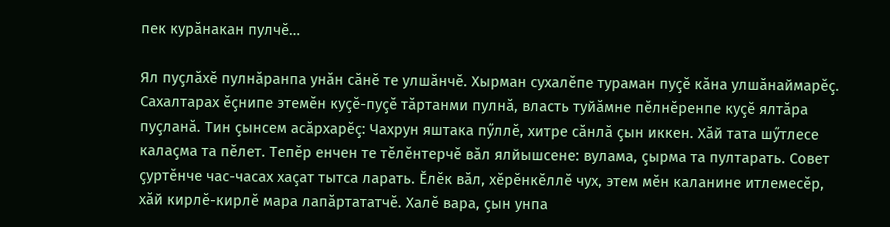пек курăнакан пулчĕ…

Ял пуçлăхĕ пулнăранпа унăн сăнĕ те улшăнчĕ. Хырман сухалĕпе тураман пуçĕ кăна улшăнаймарĕç. Сахалтарах ĕçнипе этемĕн куçĕ-пуçĕ тăртанми пулнă, власть туйăмне пĕлнĕренпе куçĕ ялтăра пуçланă. Тин çынсем асăрхарĕç: Чахрун яштака пӳллĕ, хитре сăнлă çын иккен. Хăй тата шӳтлесе калаçма та пĕлет. Тепĕр енчен те тĕлĕнтерчĕ вăл ялйышсене: вулама, çырма та пултарать. Совет çуртĕнче час-часах хаçат тытса ларать. Ĕлĕк вăл, хĕрĕнкĕллĕ чух, этем мĕн каланине итлемесĕр, хăй кирлĕ-кирлĕ мара лапăртататчĕ. Халĕ вара, çын унпа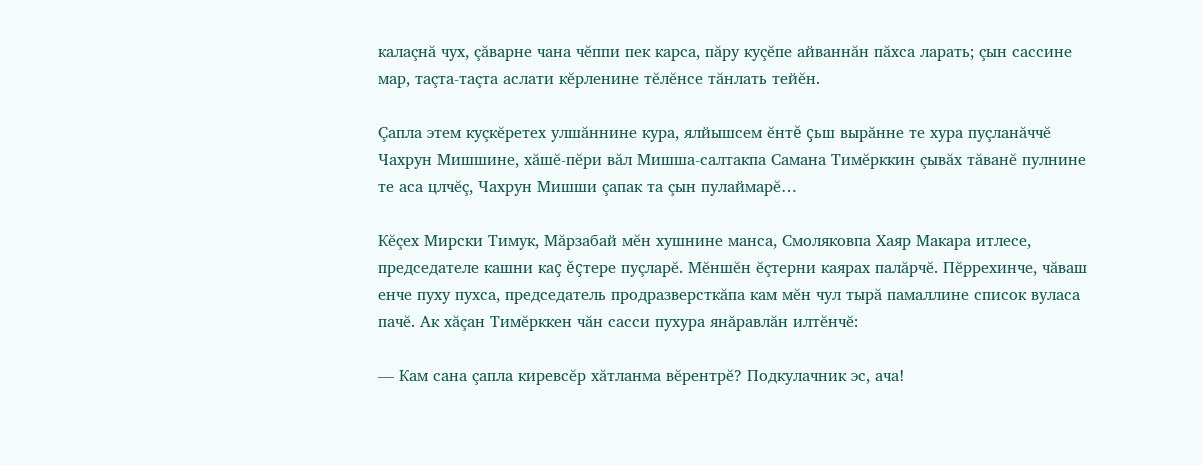калаçнă чух, çăварне чана чĕппи пек карса, пăру куçĕпе айваннăн пăхса ларать; çын сассине мар, таçта-таçта аслати кĕрленине тĕлĕнсе тăнлать тейĕн.

Çапла этем куçкĕретех улшăннине кура, ялйышсем ĕнтĕ çьш вырăнне те хура пуçланăччĕ Чахрун Мишшине, хăшĕ-пĕри вăл Мишша-салтакпа Самана Тимĕрккин çывăх тăванĕ пулнине те аса цлчĕç, Чахрун Мишши çапак та çын пулаймарĕ…

Кĕçех Мирски Тимук, Мăрзабай мĕн хушнине манса, Смоляковпа Хаяр Макара итлесе, председателе кашни каç ĕçтере пуçларĕ. Мĕншĕн ĕçтерни каярах палăрчĕ. Пĕррехинче, чăваш енче пуху пухса, председатель продразверсткăпа кам мĕн чул тырă памаллине список вуласа пачĕ. Ак хăçан Тимĕрккен чăн сасси пухура янăравлăн илтĕнчĕ:

— Кам сана çапла киревсĕр хăтланма вĕрентрĕ? Подкулачник эс, ача!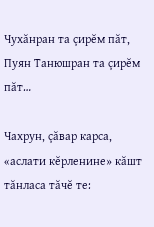Чухăнран та çирĕм пăт, Пуян Танюшран та çирĕм пăт…

Чахрун, çăвар карса, «аслати кĕрленине» кăшт тăнласа тăчĕ те: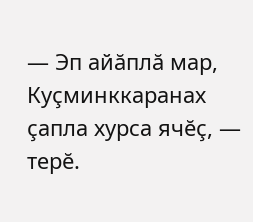— Эп айăплă мар, Куçминккаранах çапла хурса ячĕç, — терĕ.